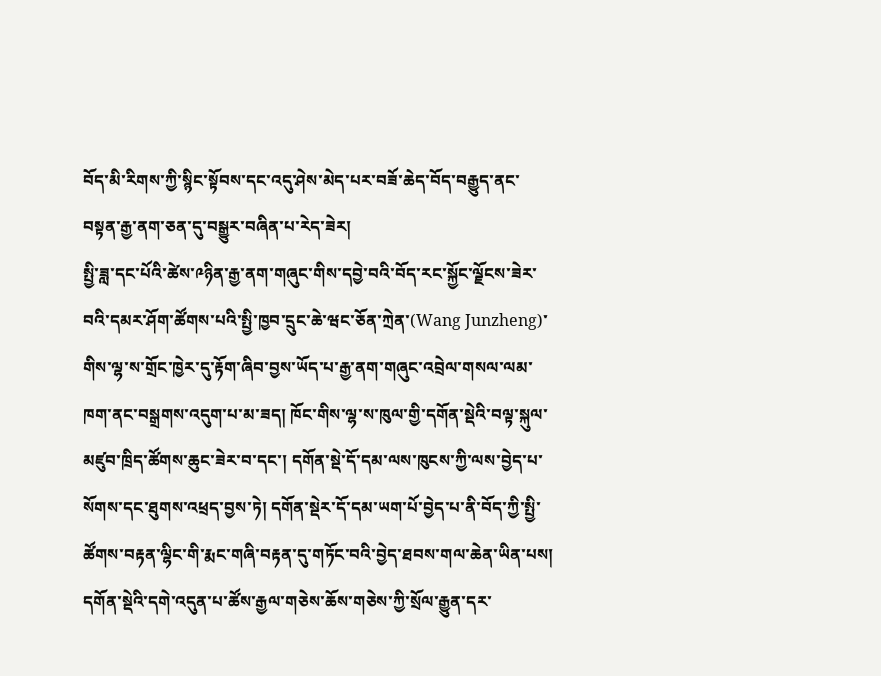བོད་མི་རིགས་ཀྱི་སྙིང་སྟོབས་དང་འདུ་ཤེས་མེད་པར་བཟོ་ཆེད་བོད་བརྒྱུད་ནང་བསྟན་རྒྱ་ནག་ཅན་དུ་བསྒྱུར་བཞིན་པ་རེད་ཟེར།
སྤྱི་ཟླ་དང་པོའི་ཚེས་༩ཉིན་རྒྱ་ནག་གཞུང་གིས་དབྱེ་བའི་བོད་རང་སྐྱོང་ལྗོངས་ཟེར་བའི་དམར་ཤོག་ཚོགས་པའི་སྤྱི་ཁྱབ་དྲུང་ཆེ་ཝང་ཅོན་ཀྲེན་(Wang Junzheng)་གིས་ལྷ་ས་གྲོང་ཁྱེར་དུ་རྟོག་ཞིབ་བྱས་ཡོད་པ་རྒྱ་ནག་གཞུང་འབྲེལ་གསལ་ལམ་ཁག་ནང་བསྒྲགས་འདུག་པ་མ་ཟད། ཁོང་གིས་ལྷ་ས་ཁུལ་གྱི་དགོན་སྡེའི་བལྟ་སྐུལ་མཛུབ་ཁྲིད་ཚོགས་ཆུང་ཟེར་བ་དང་། དགོན་སྡེ་དོ་དམ་ལས་ཁུངས་ཀྱི་ལས་བྱེད་པ་སོགས་དང་ཐུགས་འཕྲད་བྱས་ཏེ། དགོན་སྡེར་དོ་དམ་ཡག་པོ་བྱེད་པ་ནི་བོད་ཀྱི་སྤྱི་ཚོགས་བརྟན་ལྷིང་གི་རྨང་གཞི་བརྟན་དུ་གཏོང་བའི་བྱེད་ཐབས་གལ་ཆེན་ཡིན་པས། དགོན་སྡེའི་དགེ་འདུན་པ་ཚོས་རྒྱལ་གཅེས་ཆོས་གཅེས་ཀྱི་སྲོལ་རྒྱུན་དར་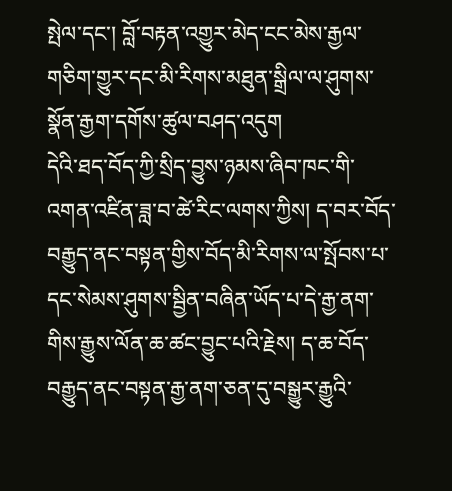སྤེལ་དང་། བློ་བརྟན་འགྱུར་མེད་ངང་མེས་རྒྱལ་གཅིག་གྱུར་དང་མི་རིགས་མཐུན་སྒྲིལ་ལ་ཤུགས་སྣོན་རྒྱག་དགོས་ཚུལ་བཤད་འདུག
དེའི་ཐད་བོད་ཀྱི་སྲིད་བྱུས་ཉམས་ཞིབ་ཁང་གི་འགན་འཛིན་ཟླ་བ་ཚེ་རིང་ལགས་ཀྱིས། ད་བར་བོད་བརྒྱུད་ནང་བསྟན་གྱིས་བོད་མི་རིགས་ལ་སྤོབས་པ་དང་སེམས་ཤུགས་སྦྱིན་བཞིན་ཡོད་པ་དེ་རྒྱ་ནག་གིས་རྒྱུས་ལོན་ཆ་ཚང་བྱུང་པའི་རྗེས། ད་ཆ་བོད་བརྒྱུད་ནང་བསྟན་རྒྱ་ནག་ཅན་དུ་བསྒྱུར་རྒྱུའི་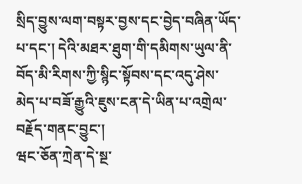སྲིད་བྱུས་ལག་བསྟར་བྱས་དང་བྱེད་བཞིན་ཡོད་པ་དང་། དེའི་མཐར་ཐུག་གི་དམིགས་ཡུལ་ནི་བོད་མི་རིགས་ཀྱི་སྙིང་སྟོབས་དང་འདུ་ཤེས་མེད་པ་བཟོ་རྒྱུའི་ཇུས་ངན་དེ་ཡིན་པ་འགྲེལ་བརྗོད་གནང་བྱུང་།
ཝང་ཅོན་ཀྲེན་དེ་སྔ་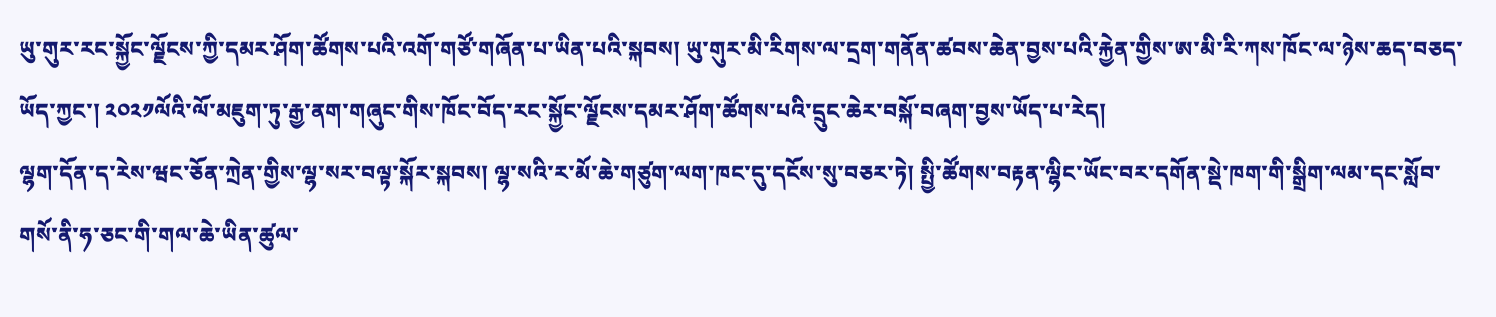ཡུ་གུར་རང་སྐྱོང་ལྗོངས་ཀྱི་དམར་ཤོག་ཚོགས་པའི་འགོ་གཙོ་གཞོན་པ་ཡིན་པའི་སྐབས། ཡུ་གུར་མི་རིགས་ལ་དྲག་གནོན་ཚབས་ཆེན་བྱས་པའི་རྐྱེན་གྱིས་ཨ་མི་རི་ཀས་ཁོང་ལ་ཉེས་ཆད་བཅད་ཡོད་ཀྱང་། ༢༠༢༡ལོའི་ལོ་མཇུག་ཏུ་རྒྱ་ནག་གཞུང་གིས་ཁོང་བོད་རང་སྐྱོང་ལྗོངས་དམར་ཤོག་ཚོགས་པའི་དྲུང་ཆེར་བསྐོ་བཞག་བྱས་ཡོད་པ་རེད།
ལྷག་དོན་ད་རེས་ཝང་ཅོན་ཀྲེན་གྱིས་ལྷ་སར་བལྟ་སྐོར་སྐབས། ལྷ་སའི་ར་མོ་ཆེ་གཙུག་ལག་ཁང་དུ་དངོས་སུ་བཅར་ཏེ། སྤྱི་ཚོགས་བརྟན་ལྷིང་ཡོང་བར་དགོན་སྡེ་ཁག་གི་སྒྲིག་ལམ་དང་སློབ་གསོ་ནི་ཧ་ཅང་གི་གལ་ཆེ་ཡིན་ཚུལ་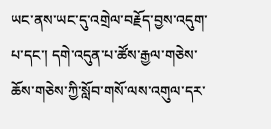ཡང་ནས་ཡང་དུ་འགྲེལ་བརྗོད་བྱས་འདུག་པ་དང་། དགེ་འདུན་པ་ཚོས་རྒྱལ་གཅེས་ཆོས་གཅེས་ཀྱི་སློབ་གསོ་ལས་འགུལ་དར་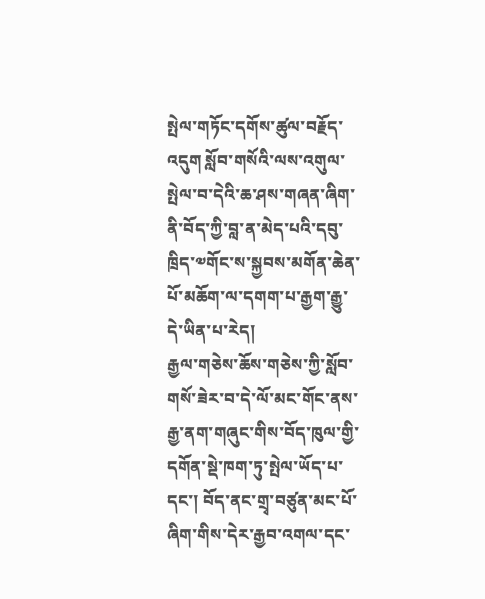སྤེལ་གཏོང་དགོས་ཚུལ་བརྗོད་འདུག སློབ་གསོའི་ལས་འགུལ་སྤེལ་བ་དེའི་ཆ་ཤས་གཞན་ཞིག་ནི་བོད་ཀྱི་བླ་ན་མེད་པའི་དབུ་ཁྲིད་༧གོང་ས་སྐྱབས་མགོན་ཆེན་པོ་མཆོག་ལ་དགག་པ་རྒྱག་རྒྱུ་དེ་ཡིན་པ་རེད།
རྒྱལ་གཅེས་ཆོས་གཅེས་ཀྱི་སློབ་གསོ་ཟེར་བ་དེ་ལོ་མང་གོང་ནས་རྒྱ་ནག་གཞུང་གིས་བོད་ཁུལ་གྱི་དགོན་སྡེ་ཁག་ཏུ་སྤེལ་ཡོད་པ་དང་། བོད་ནང་གྲྭ་བཙུན་མང་པོ་ཞིག་གིས་དེར་རྒྱབ་འགལ་དང་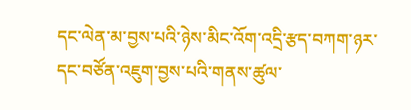དང་ལེན་མ་བྱས་པའི་ཉེས་མིང་འོག་འདྲི་རྩད་བཀག་ཉར་དང་བཙོན་འཇུག་བྱས་པའི་གནས་ཚུལ་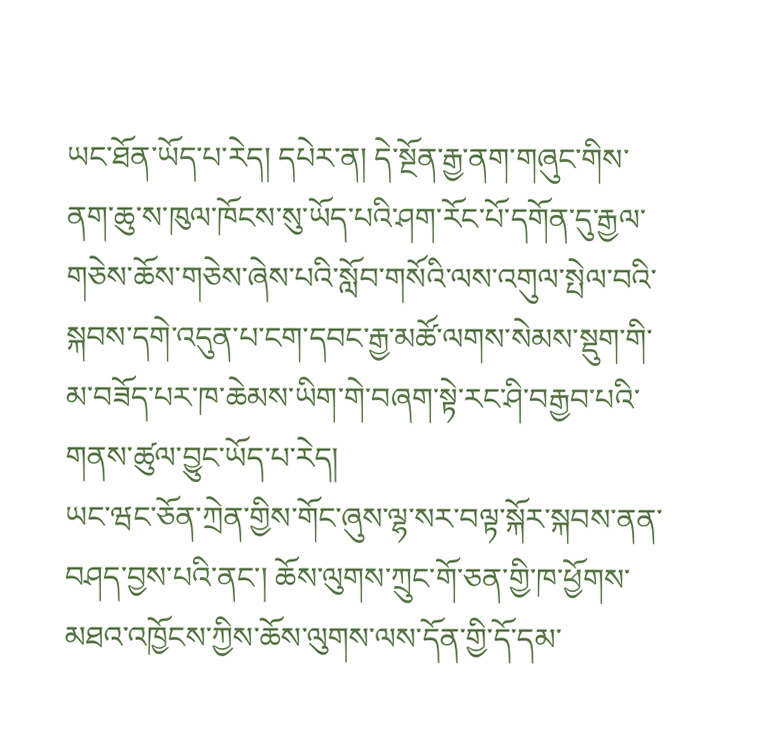ཡང་ཐོན་ཡོད་པ་རེད། དཔེར་ན། དེ་སྔོན་རྒྱ་ནག་གཞུང་གིས་ནག་ཆུ་ས་ཁུལ་ཁོངས་སུ་ཡོད་པའི་ཤག་རོང་པོ་དགོན་དུ་རྒྱལ་གཅེས་ཆོས་གཅེས་ཞེས་པའི་སློབ་གསོའི་ལས་འགུལ་སྤེལ་བའི་སྐབས་དགེ་འདུན་པ་ངག་དབང་རྒྱ་མཚོ་ལགས་སེམས་སྡུག་གི་མ་བཟོད་པར་ཁ་ཆེམས་ཡིག་གེ་བཞག་སྟེ་རང་ཤི་བརྒྱབ་པའི་གནས་ཚུལ་བྱུང་ཡོད་པ་རེད།
ཡང་ཝང་ཅོན་ཀྲེན་གྱིས་གོང་ཞུས་ལྷ་སར་བལྟ་སྐོར་སྐབས་ནན་བཤད་བྱས་པའི་ནང་། ཆོས་ལུགས་ཀྲུང་གོ་ཅན་གྱི་ཁ་ཕྱོགས་མཐའ་འཁྱོངས་ཀྱིས་ཆོས་ལུགས་ལས་དོན་གྱི་དོ་དམ་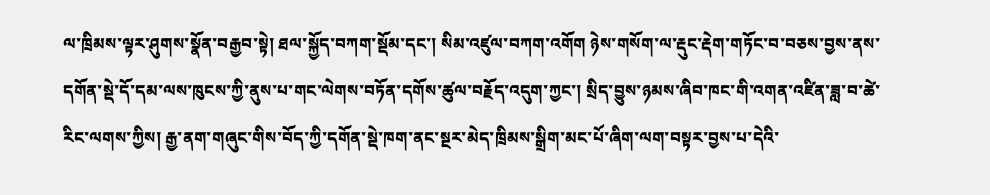ལ་ཁྲིམས་ལྟར་ཤུགས་སྣོན་བརྒྱབ་སྟེ། ཐལ་སྐྱོད་བཀག་སྡོམ་དང་། སིམ་འཛུལ་བཀག་འགོག ཉེས་གསོག་ལ་རྡུང་རྡེག་གཏོང་བ་བཅས་བྱས་ནས་དགོན་སྡེ་དོ་དམ་ལས་ཁུངས་ཀྱི་ནུས་པ་གང་ལེགས་བཏོན་དགོས་ཚུལ་བརྗོད་འདུག་ཀྱང་། སྲིད་བྱུས་ཉམས་ཞིབ་ཁང་གི་འགན་འཛིན་ཟླ་བ་ཚེ་རིང་ལགས་ཀྱིས། རྒྱ་ནག་གཞུང་གིས་བོད་ཀྱི་དགོན་སྡེ་ཁག་ནང་སྔར་མེད་ཁྲིམས་སྒྲིག་མང་པོ་ཞིག་ལག་བསྟར་བྱས་པ་དེའི་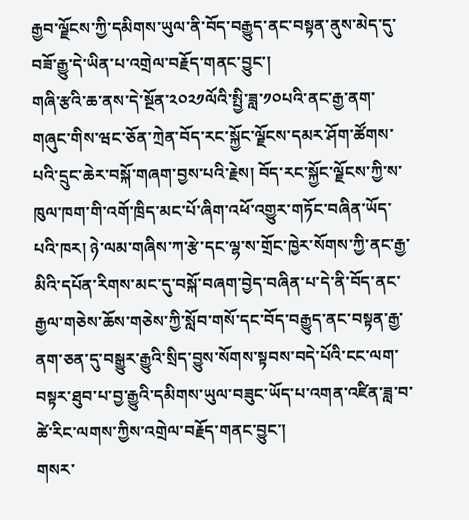རྒྱབ་ལྗོངས་ཀྱི་དམིགས་ཡུལ་ནི་བོད་བརྒྱུད་ནང་བསྟན་ནུས་མེད་དུ་བཟོ་རྒྱུ་དེ་ཡིན་པ་འགྲེལ་བརྗོད་གནང་བྱུང་།
གཞི་རྩའི་ཆ་ནས་དེ་སྔོན་༢༠༢༡ལོའི་སྤྱི་ཟླ་༡༠པའི་ནང་རྒྱ་ནག་གཞུང་གིས་ཝང་ཅོན་ཀྲེན་བོད་རང་སྐྱོང་ལྗོངས་དམར་ཤོག་ཚོགས་པའི་དྲུང་ཆེར་བསྐོ་གཞག་བྱས་པའི་རྗེས། བོད་རང་སྐྱོང་ལྗོངས་ཀྱི་ས་ཁུལ་ཁག་གི་འགོ་ཁྲིད་མང་པོ་ཞིག་འཕོ་འགྱུར་གཏོང་བཞིན་ཡོད་པའི་ཁར། ཉེ་ལམ་གཞིས་ཀ་རྩེ་དང་ལྷ་ས་གྲོང་ཁྱེར་སོགས་ཀྱི་ནང་རྒྱ་མིའི་དཔོན་རིགས་མང་དུ་བསྐོ་བཞག་བྱེད་བཞིན་པ་དེ་ནི་བོད་ནང་རྒྱལ་གཅེས་ཆོས་གཅེས་ཀྱི་སློབ་གསོ་དང་བོད་བརྒྱུད་ནང་བསྟན་རྒྱ་ནག་ཅན་དུ་བསྒྱུར་རྒྱུའི་སྲིད་བྱུས་སོགས་སྟབས་བདེ་པོའི་ངང་ལག་བསྟར་ཐུབ་པ་བྱ་རྒྱུའི་དམིགས་ཡུལ་བཟུང་ཡོད་པ་འགན་འཛིན་ཟླ་བ་ཚེ་རིང་ལགས་ཀྱིས་འགྲེལ་བརྗོད་གནང་བྱུང་།
གསར་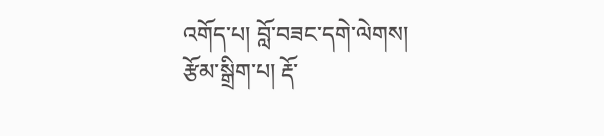འགོད་པ། བློ་བཟང་དགེ་ལེགས།
རྩོམ་སྒྲིག་པ། རྡོ་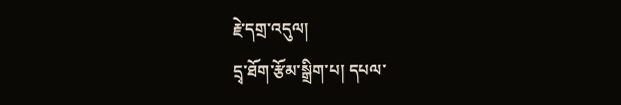རྗེ་དགྲ་འདུལ།
དྲྭ་ཐོག་རྩོམ་སྒྲིག་པ། དཔལ་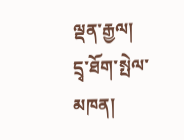ལྡན་རྒྱལ།
དྲྭ་ཐོག་སྤེལ་མཁན།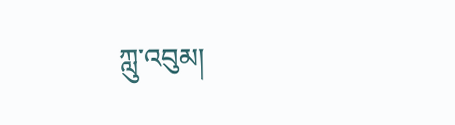ཀླུ་འབུམ།